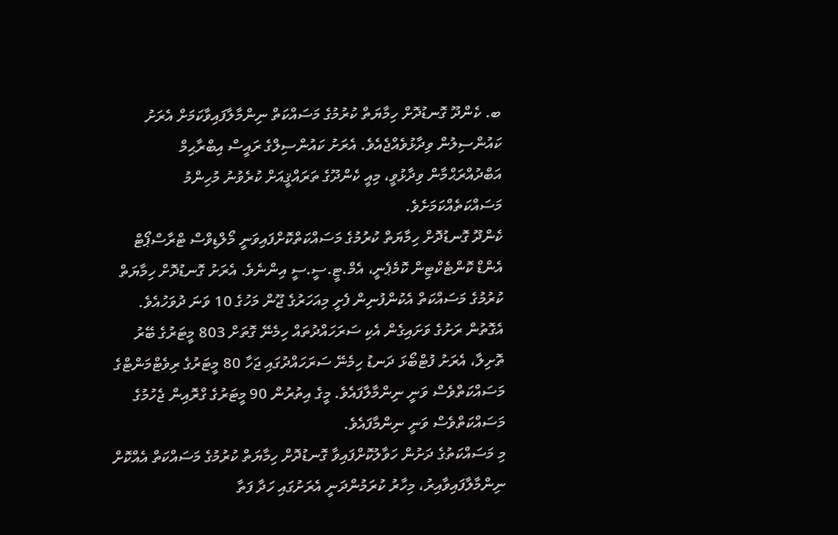ބ. ކެންދޫ ގޮނޑުދޮށް ހިމާޔަތް ކުރުމުގެ މަސައްކަތް ނިންމާލާފައިވާކަމަށް އެރަށު ކައުންސިލުން ވިދާޅުވެއްޖެއެވެ. އެރަށު ކައުންސިލްގެ ރައީސް އިބްރާޙިމް އަބްދުއްރަޙްމާން ވިދާޅުވީ، މިއީ ކެންދޫގެ ތަރައްޤީއަށް ކުރެވުނު މުހިންމު މަސައްކަތެއްކަމަށެވެ.
ކެންދޫ ގޮނޑުދޮށް ހިމާޔަތް ކުރުމުގެ މަސައްކަތްކޮށްފައިވަނީ މޯލްޑިވްސް ޓްރާސްޕޯޓް އެންޑް ކޮންޓެކްޓިން ކޮމެޕެނީ، އެމް.ޓީ.ސީ.ސީ އިންނެވެ. އެރަށު ގޮނޑުދޮށް ހިމާޔަތް ކުރުމުގެ މަސައްކަތް އެކުންފުނިން ފެށީ މިއަހަރުގެ ޖޫން މަހުގެ 10 ވަނަ ދުވަހުއެވެ. އެގޮތުން ރަށުގެ ވަށައިގެން އެކި ސަރަހައްދުތައް ހިމެނޭ ގޮތަށް 803 މީޓަރުގެ ބޭރު ތޮށިލާ، އެރަށު ފުޓްބޯޅަ ދަނޑު ހިމެނޭ ސަރަހައްދުގައި ޖަހާ 80 މީޓަރުގެ ރިވެޓްމަންޓްގެ މަސައްކަތްވެސް ވަނީ ނިންމާލާފައެވެ. މީގެ އިތުރުން 90 މީޓަރުގެ ގްރޮއިން ޖެހުމުގެ މަސައްކަތްވެސް ވަނީ ނިންމާފައެވެ.
މި މަސައްކަތުގެ ދަށުން ހަވާލުކޮށްފައިވާ ގޮނޑުދޮށް ހިމާޔަތް ކުރުމުގެ މަސައްކަތް އެއްކޮށް ނިންމާލާފައިވާއިރު، މިހާރު ކުރަމުންދަނީ އެރަށުގައި ހަދާ ފަތާ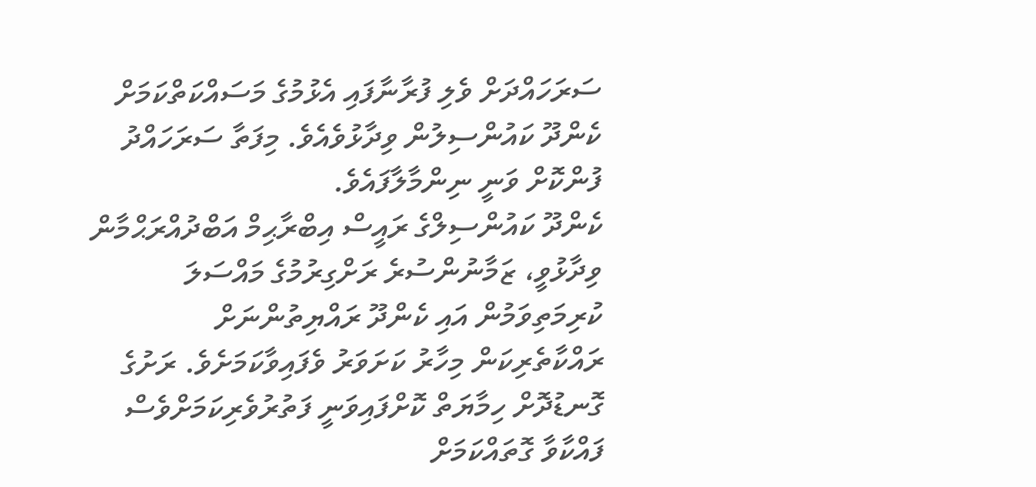ސަރަހައްދަށް ވެލި ފުރާނާފައި އެޅުމުގެ މަސައްކަތްކަމަށް ކެންދޫ ކައުންސިލުން ވިދާޅުވެއެވެ. މިފަތާ ސަރަހައްދު ފުންކޮށް ވަނީ ނިންމާލާފައެވެ.
ކެންދޫ ކައުންސިލްގެ ރައީސް އިބްރާޙިމް އަބްދުއްރަޙްމާން ވިދާޅުވީ، ޒަމާނުންސުރެ ރަށްގިރުމުގެ މައްސަލަ ކުރިމަތިވަމުން އައި ކެންދޫ ރައްޔިތުންނަށް ރައްކާތެރިކަން މިހާރު ކަށަވަރު ވެފައިވާކަމަށެވެ. ރަށުގެ ގޮނޑުދޮށް ހިމާޔަތް ކޮށްފައިވަނީ ފަތުރުވެރިކަމަށްވެސް ފައްކާވާ ގޮތައްކަމަށް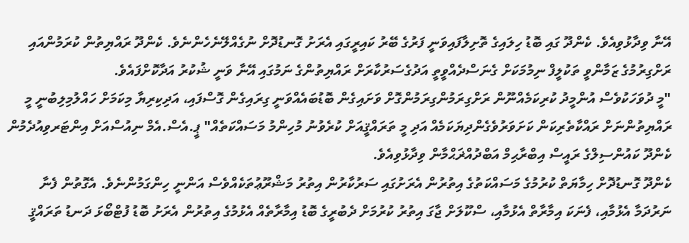އޭނާ ވިދާޅުވިއެވެ. ކެންދޫ ގައި ބޮޑު ހިލައިގެ ތޮށިލާފައިވަނީ ފަރުގެ ބޭރު ކައިރީގައި އެރަށު ގޮނޑުދޮށް ނުގެއްލޭނެހެންނެވެ. ކެންދޫ ރައްޔިތުން ކުރަމުންއައި ރަށްގިރުމުގެ ޒަމާންވީ ތަކުލީފް ނިމުމަކަށް ގެނަސްދެއްވީތީ އަދުގެސަރުކާރަށް ރައްޔިތުންގެ ނަމުގައި އޭނާ ވަނީ ޝުކުރު އަދާކޮށްފައެވެ.
"މީ ދުވަހަކުވެސް އުންމީދު ކުރިކަމެއްނޫން ރަށްގިރަމުންގިރަމުންގޮށް ވަށައިގެން ބޮޑުބައެއްވަނީ ގިރައިގެން ގޮސްފައި، އަދިކިރިޔާ މިކަމަށް ހައްލުމިލިބުނީ މީ ރައްޔިތުންނަށް ރައްކާތެރިކަން ކަށަވަރުވެގެންދިޔަކަމެއް އަދި މީ ތަރައްޤީއަށް ކުރެވުނު މުހިންމު މަސައްކަތެއް" ޕީ.އެސް.އެމް ނިއުސްއަށް އިންޓަރވިއުދެމުން ކެންދޫ ކައުންސިލްގެ ރައީސް އިބްރާޙިމް އަބްދުއްޜަޙްމާން ވިދާޅުވިއެވެ.
ކެންދޫ ގޮނޑުދޮށް ހިމާޔަތް ކުރުމުގެ މަސައްކަތުގެ އިތުރުން އެރަށުގައި ސަރުކާރުން އިތުރު މަޝްރޫޢުތަކެއްވެސް އަންނީ ހިންގަމުންނެވެ. އެގޮތުން ފެނާ ނަރުދަމާ އެޅުމާއި، ފެނަކަ އިމާރާތް އެޅުމާއި، ސްކޫލަށް ޖާގަ އިތުރު ކުރުމަށް ދެބުރީގެ ބޮޑު އިމާރާތެއް އެޅުމުގެ އިތުރުން އެރަށު ބޮޑު ފުޓްބޯޅަ ދަނޑު ތަރައްޤީ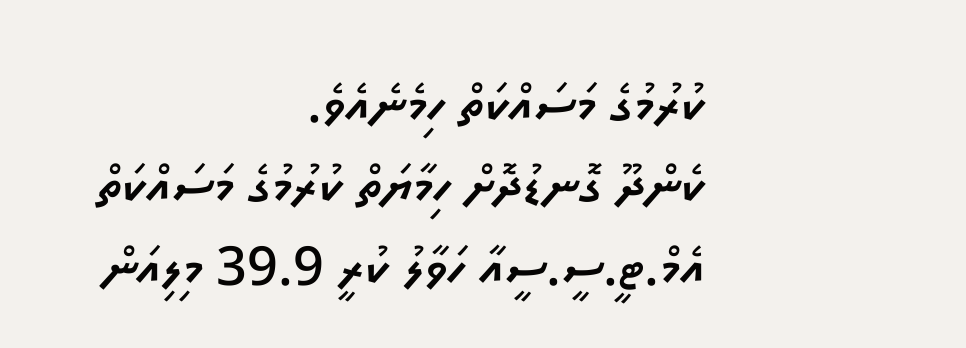ކުރުމުގެ މަސައްކަތް ހިމެނެއެވެ.
ކެންދޫ ގޮނޑުދޮށް ހިމާޔަތް ކުރުމުގެ މަސައްކަތް އެމް.ޓީ.ސީ.ސީއާ ހަވާލު ކުރީ 39.9 މިލިއަން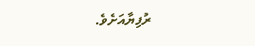ރުފިޔާއަށެވެ.